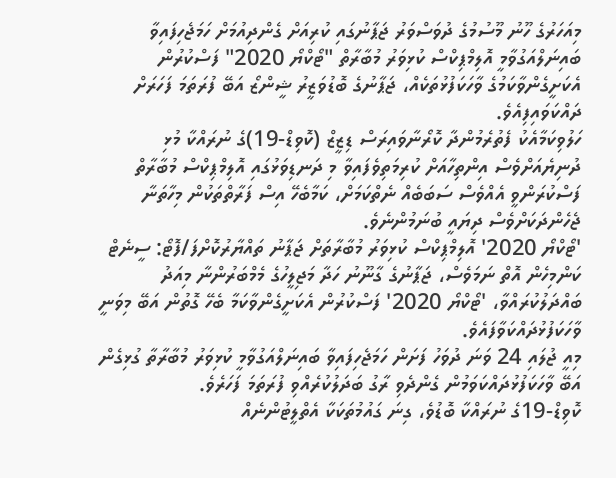މިއަހަރުގެ ހޫނު މޫސުމުގެ ދުވަސްވަރު ޖަޕާނުގައި ކުރިއަށް ގެންދިއުމަށް ހަމަޖެހިފައިވާ ބައިނަލްއަގުވާމީ އޮލިމްޕިކްސް ކުޅިވަރު މުބާރާތް "ޓޯކްޔޯ 2020" ފަސްކުރުން އެކަށީގެންވާކަމުގެ ވާހަކަފުޅުތަކެއް، ޖަޕާނުގެ ބޮޑުވަޒީރު ޝީންޒޯ އަބޭ ފުރަތަމަ ފަހަރަށް ދައްކަވައިފިއެވެ.
ހަލުވިކަމާއެކު ފެތުރެމުންދާ ކޮރޯނާވައިރަސް ޑިޒީޒް (ކޮވިޑް-19)ގެ ނުރައްކާ މުޅި ދުނިޔެއަށްވެސް އިންތިހާއަށް ކުރިމަތިވެފައިވާ މި ދަނޑިވަޅުގައި އޮލިމްޕިކްސް މުބާރާތް ފަސްކުރަންވީ އެއްވެސް ސަބަބެއް ނެތްކަމަށް، ކަމާބެހޭ އިސް ފަރާތްތަކުން މިހާތަނާ ޖެހެންދަކަށްވެސް ދިޔައީ ބުނަމުންނެވެ.
'ޓޯކްޔޯ 2020' އޮލިމްޕިކްސް ކުޅިވަރު މުބާރާތަށް ޖަޕާނު ތައްޔާރުކޮށްފަ/ފޮޓޯ: ސީނެޓް
ކަންމިހެން އޮތް ނަމަވެސް، ޖަޕާނުގެ ގާނޫނު ހަދާ މަޖިލީހުގެ މެމްބަރުންނާ މިއަދު ބައްދަލުކުރައްވާ، 'ޓޯކްޔޯ 2020' ފަސްކުރުން އެކަށީގެންވާކަމާ ބެހޭ ގޮތުން އަބޭ މިވަނީ ވާހަކަފުޅުދައްކަވާފައެވެ.
މިއީ ޖުލައި 24 ވަނަ ދުވަހު ފަށަން ހަމަޖެހިފައިވާ ބައިނަލްއަގުވާމީ ކުޅިވަރު މުބާރާތާ ގުޅިގެން އަބޭ ވާހަކަފުޅުދައްކަވަމުން ގެންދެވި ރާގު ބަދަލުކުރެއްވި ފުރަތަމަ ފަހަރެވެ.
ކޮވިޑް-19ގެ ނުރައްކާ ބޮޑުވެ، ގިނަ ގައުމުތަކަކާ އެތްލީޓުންނެއް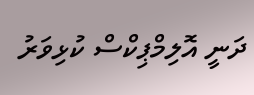ދަނީ އޮލިމްޕިކްސް ކުޅިވަރު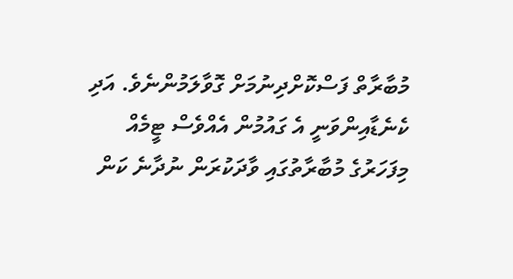މުބާރާތް ފަސްކޮށްދިނުމަށް ގޮވާލަމުންނެވެ. އަދި ކެނެޑާއިންވަނީ އެ ގައުމުން އެއްވެސް ޓީމެއް މިފަހަރުގެ މުބާރާތުގައި ވާދަކުރަން ނުދާނެ ކަން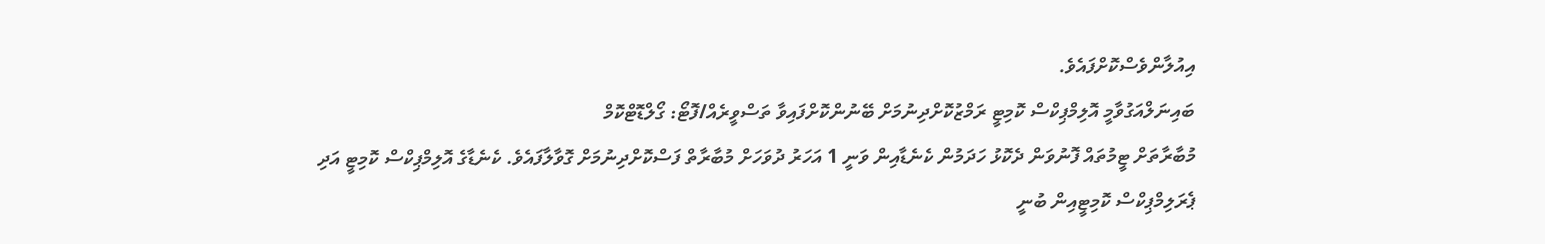އިއުލާންވެސްކޮށްފައެވެ.
ބައިނަލްއަގުވާމީ އޮލިމްޕިކްސް ކޮމިޓީ ރަމްޒުކޮށްދިނުމަށް ބޭނުންކޮށްފައިވާ ތަސްވީރެއް/ފޮޓޯ: ގޯލްޑޮޓްކޮމް
މުބާރާތަށް ޓީމުތައް ފޮނުވަން ދެކޮޅު ހަދަމުން ކެނެޑާއިން ވަނީ 1 އަހަރު ދުވަހަށް މުބާރާތް ފަސްކޮށްދިނުމަށް ގޮވާލާފައެވެ. ކެނެޑާގެ އޮލިމްޕިކްސް ކޮމިޓީ އަދި ޕެރަލިމްޕިކްސް ކޮމިޓީއިން ބުނީ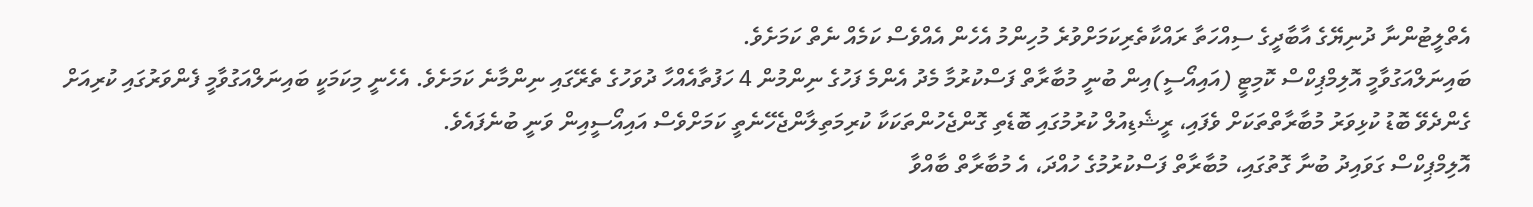އެތްލީޓުންނާ ދުނިޔޭގެ އާބާދީގެ ސިއްހަތާ ރައްކާތެރިކަމަށްވުރެ މުހިންމު އެހެން އެއްވެސް ކަމެއް ނެތް ކަމަށެވެ.
ބައިނަލްއަގުވާމީ އޮލިމްޕިކްސް ކޮމިޓީ (އައިއޯސީ)އިން ބުނީ މުބާރާތް ފަސްކުރުމާ މެދު އެންމެ ފަހުގެ ނިންމުން 4 ހަފުތާއެއްހާ ދުވަހުގެ ތެރޭގައި ނިންމާނެ ކަމަށެވެ. އެހެނީ މިކަމަކީ ބައިނަލްއަގުވާމީ ފެންވަރުގައި ކުރިއަށް ގެންދެވޭ ބޮޑު ކުޅިވަރު މުބާރާތްތަކަށް ވެފައި، ރީޝެޑިއުލް ކުރުމުގައި ބޮޑެތި ގޮންޖެހުންތަކަކާ ކުރިމަތިލާންޖެހޭނެތީ ކަމަށްވެސް އައިއޯސީއިން ވަނީ ބުނެފައެވެ.
އޮލިމްޕިކްސް ގަވައިދު ބުނާ ގޮތުގައި، މުބާރާތް ފަސްކުރުމުގެ ހުއްދަ، އެ މުބާރާތް ބާއްވާ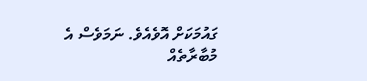ގައުމަކަށް އޮވެއެވެ. ނަމަވެސް އެ މުބާރާތެއް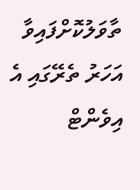ތާވަލުކޮށްފައިވާ އަހަރު ތެރޭގައި އެ އިވެންޓް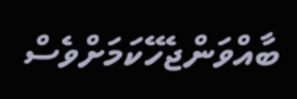ބާއްވަންޖެހޭކަމަށްވެސް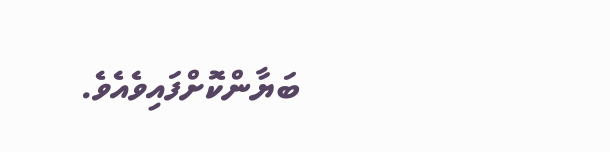ބަޔާންކޮށްފައިވެއެވެ.